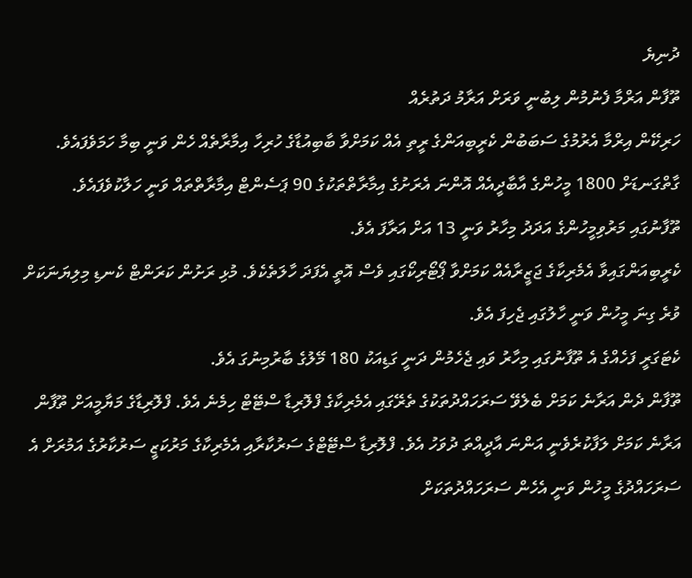ދުނިޔެ
ތޫފާން އަރްމާ ފެނުމުން ލިބުނީ ވަރަށް އަރާމު ދަތުރެއް
ހަރިކޭން އިރްމާ އެރުމުގެ ސަބަބުން ކެރީބިއަންގެ ރީތި އެއް ކަމަށްވާ ބާބިއުޑާގެ ހުރިހާ އިމާރާތެއް ހެން ވަނީ ބިމާ ހަމަވެފައެވެ. ގާތްގަނޑަށް 1800 މީހުންގެ އާބާދީއެއް އޮންނަ އެރަށުގެ އިމާރާތްތަކުގެ 90 ޕަސެންޓް އިމާރާތްތައް ވަނީ ހަލާކުވެފައެވެ.
ތޫފާނުގައި މަރުވިމީހުންގެ އަދަދު މިހާރު ވަނީ 13 އަށް އަރާފަ އެވެ.
ކެރީބިއަންގައިވާ އެމެރިކާގެ ޖަޒީރާއެއް ކަމަށްވާ ޕޯޓޯރިކޯގައި ވެސް އޮތީ އެފަދަ ހާލަތެކެވެ. މުޅި ރަށުން ކަރަންޓް ކެނޑި މިލިޔަނަކަށް ވުރެ ގިނަ މީހުން ވަނީ ހާލުގައި ޖެހިފަ އެވެ.
ކެޓަގަރީ ފަހެއްގެ އެ ތޫފާނުގައި މިހާރު ވައި ޖެހެމުން ދަނީ ގަޑިއަކު 180 މޭލުގެ ބާރުމިނުގަ އެވެ.
ތޫފާން ދެން އަރާނެ ކަމަށް ބެލެވޭ ސަރަހައްދުތަކުގެ ތެރޭގައި އެމެރިކާގެ ފްލޮރިޑާ ސްޓޭޓް ހިމެނެ އެވެ. ފްލޮރިޑާގެ މަޔާމީއަށް ތޫފާން އަރާނެ ކަމަށް ލަފާކުރެވެނީ އަންނަ އާދީއްތަ ދުވަހު އެވެ. ފްލޮރިޑާ ސްޓޭޓްގެ ސަރުކާރާއި އެމެރިކާގެ މަރުކަޒީ ސަރުކާރުގެ އަމުރަށް އެ ސަރަހައްދުގެ މީހުން ވަނީ އެހެން ސަރަހައްދުތަކަށް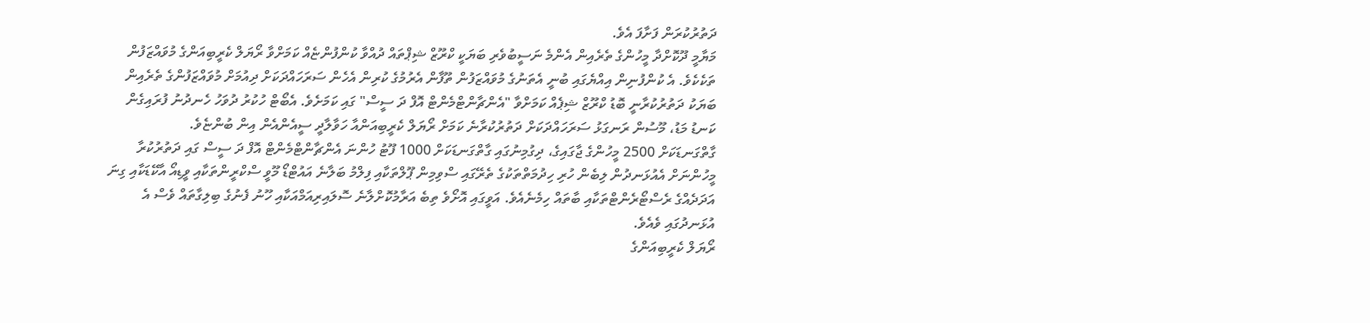ދަތުރުކުރަން ފަށާފަ އެވެ.
މަޔާމީ ދޫކޮށްދާ މީހުންގެ ތެރެއިން އެންމެ ނަސީބުވެރި ބަޔަކީ ކްރޫޒް ޝިޕްތައް ދުއްވާ ކުންފުންޏެއް ކަމަށްވާ ރޯޔަލް ކެރީބިއަންގެ މުވައްޒަފުން ތަކެކެވެ. އެ ކުންފުނިން އިއްޔެގައި ބުނީ އެތަނުގެ މުވައްޒަފުން ތޫފާން އެރުމުގެ ކުރިން އެހެން ސަރަހައްދަކަށް ދިއުމަށް މުވައްޒަފުންގެ ތެރެއިން ބަޔަކު ދަތުރުކުރާނީ ބޮޑު ކްރޫޒް ޝިޕެއް ކަމަށްވާ "އެންޗާންޓްމެންޓް އޮފް ދަ ސީސް" ގައި ކަމަށެވެ. އެބޯޓް ހުކުރު ދުވަހު ހެނދުނު ފުރައިގެން ކަނޑު މަޑު، މޫސުން ރަނގަޅު ސަރަހައްދަކަށް ދަތުރުކުރާނެ ކަމަށް ރޯޔަލް ކެރީބިއަންއާ ހަވާލާދީ ސީއެންއެން އިން ބުންޏެވެ.
ގާތްގަނޑަކަށް 2500 މީހުންގެ ޖާގައިގެ، ދިގުމިނުގައި ގާތްގަނޑަކަށް 1000 ފޫޓު ހުންނަ އެންޗާންޓްމެންޓް އޮފް ދަ ސީސް ގައި ދަތުރުކުރާ މީހުންނަށް އެއުޅަނދުން ލިބެން ހުރި ހިދުމަތްތަކުގެ ތެރޭގައި ސްވިމިން ޕޫލްތަކާއި ފިލްމު ބަލާނެ އައުޓްޑޯ މޫވީ ސްކްރީންތަކާއި ވީޑިއޯ އާކޭޑަކާއި ގިނަ އަދަދެއްގެ ރެސްޓޯރެންޓްތަކާއި ބާތައް ހިމެނެއެވެ. އަވީގައި އޮށޯވެ ތިބެ އަރާމުކޮށްލާނެ ސޮލައިރިއަމްއަކާއި ހޫނު ފެނުގެ ބިލިގާތައް ވެސް އެ އުޅަނދުގައި ވެއެވެ.
ރޯޔަލް ކެރީބިއަންގެ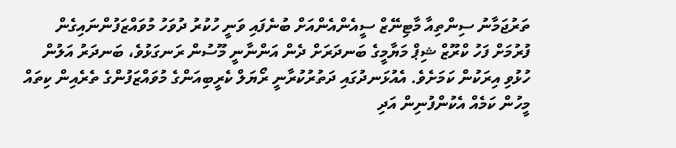ތަރުޖަމާނު ސިންތިއާ މާޓިނޭޒް ސީއެންއެންއަށް ބުނެފައި ވަނީ ހުކުރު ދުވަހު މުވައްޒަފުންނައިގެން ފުރުމަށް ފަހު ކްރޫޒް ޝިޕް މަޔާމީގެ ބަނދަރަށް ދެން އަންނާނީ މޫސުން ރަނގަޅުވެ، ބަނދަރު އަލުން ހުޅުވި އިރަކުން ކަމަށެވެ. އެއުޅަނދުގައި ދަތުރުކުރާނީ ރޯޔަލް ކެރީބިއަންގެ މުވައްޒަފުންގެ ތެރެއިން ކިތައް މީހުން ކަމެއް އެކުންފުނިން އަދި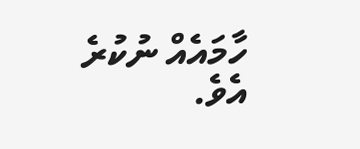ހާމައެއް ނުކުރެ އެވެ.